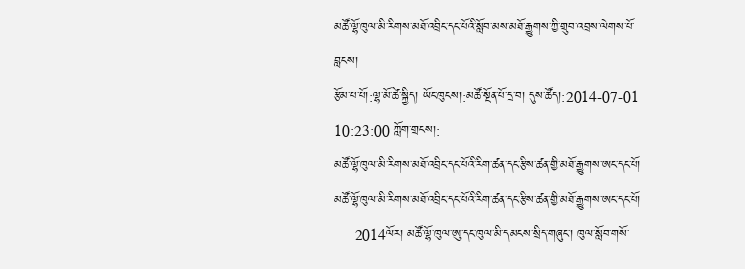མཚོ་ལྷོ་ཁུལ་མི་རིགས་མཐོ་འབྲིང་དང་པོའི་སློབ་མས་མཐོ་རྒྱུགས་ཀྱི་གྲུབ་འབྲས་ལེགས་པོ་བླངས།
རྩོམ་པ་པོ།:ལྷ་མོ་ཚེ་སྐྱིད། ཡོང་ཁུངས།:མཚོ་སྔོན་པོ་དྲ་བ། དུས་ཚོད།:2014-07-01 10:23:00 ཀློག་གྲངས།:
མཚོ་ལྷོ་ཁུལ་མི་རིགས་མཐོ་འབྲིང་དང་པོའི་རིག་ཚན་དང་རྩིས་ཚན་གྱི་མཐོ་རྒྱུགས་ཨང་དང་པོ།
མཚོ་ལྷོ་ཁུལ་མི་རིགས་མཐོ་འབྲིང་དང་པོའི་རིག་ཚན་དང་རྩིས་ཚན་གྱི་མཐོ་རྒྱུགས་ཨང་དང་པོ།
     2014ལོར། མཚོ་ལྷོ་ཁུལ་ཨུ་དང་ཁུལ་མི་དམངས་སྲིད་གཞུང་། ཁུལ་སློབ་གསོ་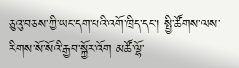ཅུའུ་བཅས་ཀྱི་ཡང་དག་པའི་འགོ་ཁྲིད་དང་། སྤྱི་ཚོགས་ལས་རིགས་སོ་སོའི་རྒྱབ་སྐྱོར་འོག མཚོ་ལྷོ་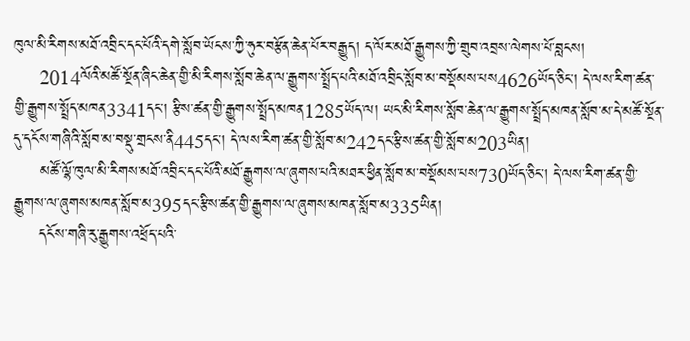ཁུལ་མི་རིགས་མཐོ་འབྲིང་དང་པོའི་དགེ་སློབ་ཡོངས་ཀྱི་ཧུར་བརྩོན་ཆེན་པོར་བརྒྱུད། ད་ལོར་མཐོ་རྒྱུགས་ཀྱི་གྲུབ་འབྲས་ལེགས་པོ་བླངས།
     2014ལོའི་མཚོ་སྔོན་ཞིང་ཆེན་གྱི་མི་རིགས་སློབ་ཆེན་ལ་རྒྱུགས་སྤྲོད་པའི་མཐོ་འབྲིང་སློབ་མ་བསྡོམས་པས4626ཡོད་ཅིང་། དེ་ལས་རིག་ཚན་གྱི་རྒྱུགས་སྤྲོད་མཁན3341དང་། རྩིས་ཚན་གྱི་རྒྱུགས་སྤྲོད་མཁན1285ཡོད་ལ། ཡང་མི་རིགས་སློབ་ཆེན་ལ་རྒྱུགས་སྤྲོད་མཁན་སློབ་མ་དེ་མཚོ་སྔོན་དུ་དངོས་གཞིའི་སློབ་མ་བསྡུ་གྲངས་ནི445དང་། དེ་ལས་རིག་ཚན་གྱི་སློབ་མ242དང་རྩིས་ཚན་གྱི་སློབ་མ203ཡིན།
     མཚོ་ལྷོ་ཁུལ་མི་རིགས་མཐོ་འབྲིང་དང་པོའི་མཐོ་རྒྱུགས་ལ་ཞུགས་པའི་མཐར་ཕྱིན་སློབ་མ་བསྡོམས་པས730ཡོད་ཅིང་། དེ་ལས་རིག་ཚན་གྱི་རྒྱུགས་ལ་ཞུགས་མཁན་སློབ་མ395དང་རྩིས་ཚན་གྱི་རྒྱུགས་ལ་ཞུགས་མཁན་སློབ་མ335ཡིན།
     དངོས་གཞི་རུ་རྒྱུགས་འཕྲོད་པའི་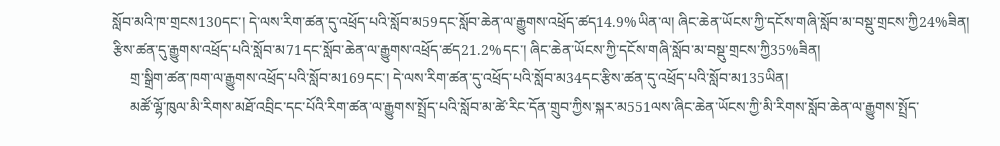སློབ་མའི་ཁ་གྲངས130དང་། དེ་ལས་རིག་ཚན་དུ་འཕྲོད་པའི་སློབ་མ59དང་སློབ་ཆེན་ལ་རྒྱུགས་འཕྲོད་ཚད14.9%ཡིན་ལ། ཞིང་ཆེན་ཡོངས་ཀྱི་དངོས་གཞི་སློབ་མ་བསྡུ་གྲངས་ཀྱི24%ཟིན། རྩིས་ཚན་དུ་རྒྱུགས་འཕྲོད་པའི་སློབ་མ71དང་སློབ་ཆེན་ལ་རྒྱུགས་འཕྲོད་ཚད21.2%དང་། ཞིང་ཆེན་ཡོངས་ཀྱི་དངོས་གཞི་སློབ་མ་བསྡུ་གྲངས་ཀྱི35%ཟིན།
     གྲ་སྒྲིག་ཚན་ཁག་ལ་རྒྱུགས་འཕྲོད་པའི་སློབ་མ169དང་། དེ་ལས་རིག་ཚན་དུ་འཕྲོད་པའི་སློབ་མ34དང་རྩིས་ཚན་དུ་འཕྲོད་པའི་སློབ་མ135ཡིན།
     མཚོ་ལྷོ་ཁུལ་མི་རིགས་མཐོ་འབྲིང་དང་པོའི་རིག་ཚན་ལ་རྒྱུགས་སྤྲོད་པའི་སློབ་མ་ཚེ་རིང་དོན་གྲུབ་ཀྱིས་སྐར་མ551ལས་ཞིང་ཆེན་ཡོངས་ཀྱི་མི་རིགས་སློབ་ཆེན་ལ་རྒྱུགས་སྤྲོད་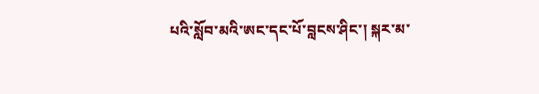པའི་སློབ་མའི་ཨང་དང་པོ་བླངས་ཤིང་། སྐར་མ་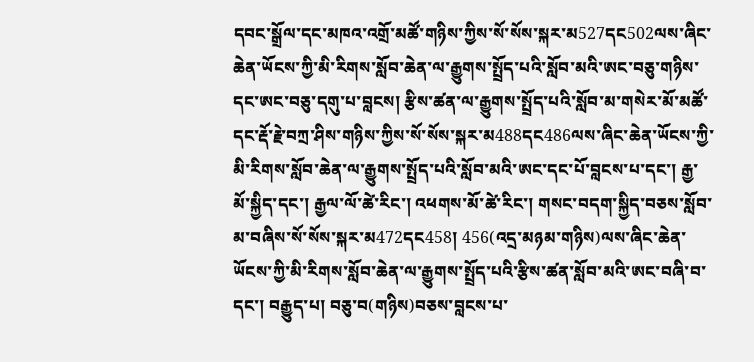དབང་སྒྲོལ་དང་མཁའ་འགྲོ་མཚོ་གཉིས་ཀྱིས་སོ་སོས་སྐར་མ527དང502ལས་ཞིང་ཆེན་ཡོངས་ཀྱི་མི་རིགས་སློབ་ཆེན་ལ་རྒྱུགས་སྤྲོད་པའི་སློབ་མའི་ཨང་བཅུ་གཉིས་དང་ཨང་བཅུ་དགུ་པ་བླངས། རྩིས་ཚན་ལ་རྒྱུགས་སྤྲོད་པའི་སློབ་མ་གསེར་མོ་མཚོ་དང་རྡོ་རྗེ་བཀྲ་ཤིས་གཉིས་ཀྱིས་སོ་སོས་སྐར་མ488དང486ལས་ཞིང་ཆེན་ཡོངས་ཀྱི་མི་རིགས་སློབ་ཆེན་ལ་རྒྱུགས་སྤྲོད་པའི་སློབ་མའི་ཨང་དང་པོ་བླངས་པ་དང་། རྒྱ་མོ་སྐྱིད་དང་། རྒྱལ་ལོ་ཚེ་རིང་། འཕགས་མོ་ཚེ་རིང་། གསང་བདག་སྐྱིད་བཅས་སློབ་མ་བཞིས་སོ་སོས་སྐར་མ472དང458། 456(འདྲ་མཉམ་གཉིས)ལས་ཞིང་ཆེན་ཡོངས་ཀྱི་མི་རིགས་སློབ་ཆེན་ལ་རྒྱུགས་སྤྲོད་པའི་རྩིས་ཚན་སློབ་མའི་ཨང་བཞི་བ་དང་། བརྒྱུད་པ། བཅུ་བ(གཉིས)བཅས་བླངས་པ་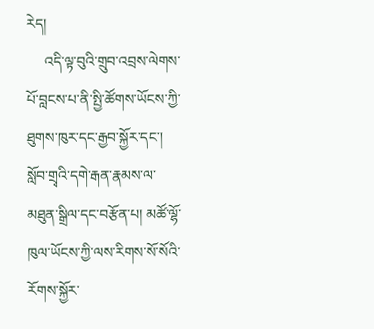རེད།
     འདི་ལྟ་བུའི་གྲུབ་འབྲས་ལེགས་པོ་བླངས་པ་ནི་སྤྱི་ཚོགས་ཡོངས་ཀྱི་ཐུགས་ཁུར་དང་རྒྱབ་སྐྱོར་དང་། སློབ་གྲྭའི་དགེ་རྒན་རྣམས་ལ་མཐུན་སྒྲིལ་དང་བརྩོན་པ། མཚོ་ལྷོ་ཁུལ་ཡོངས་ཀྱི་ལས་རིགས་སོ་སོའི་རོགས་སྐྱོར་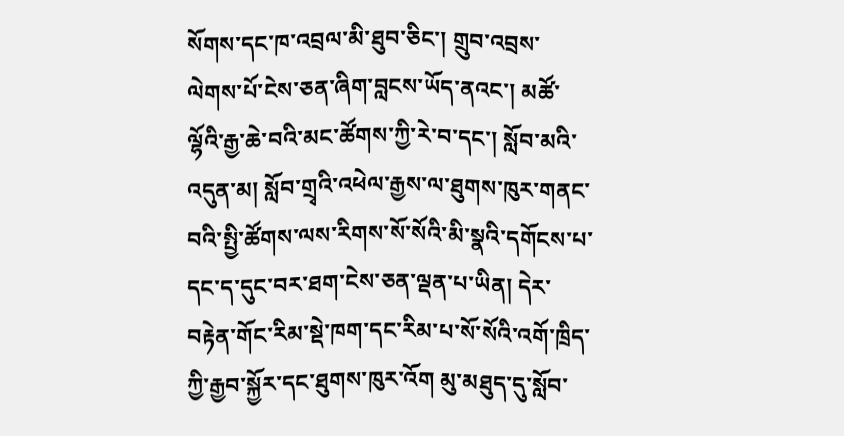སོགས་དང་ཁ་འབྲལ་མི་ཐུབ་ཅིང་། གྲུབ་འབྲས་ལེགས་པོ་ངེས་ཅན་ཞིག་བླངས་ཡོད་ནའང་། མཚོ་ལྷོའི་རྒྱ་ཆེ་བའི་མང་ཚོགས་ཀྱི་རེ་བ་དང་། སློབ་མའི་འདུན་མ། སློབ་གྲྭའི་འཕེལ་རྒྱས་ལ་ཐུགས་ཁུར་གནང་བའི་སྤྱི་ཚོགས་ལས་རིགས་སོ་སོའི་མི་སྣའི་དགོངས་པ་དང་ད་དུང་བར་ཐག་ངེས་ཅན་ལྡན་པ་ཡིན། དེར་བརྟེན་གོང་རིམ་སྡེ་ཁག་དང་རིམ་པ་སོ་སོའི་འགོ་ཁྲིད་ཀྱི་རྒྱབ་སྐྱོར་དང་ཐུགས་ཁུར་འོག མུ་མཐུད་དུ་སློབ་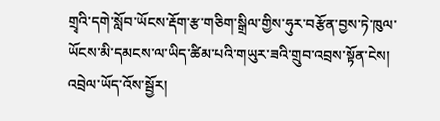གྲྭའི་དགེ་སློབ་ཡོངས་རྡོག་རྩ་གཅིག་སྒྲིལ་གྱིས་ཧུར་བརྩོན་བྱས་ཏེ་ཁུལ་ཡོངས་མི་དམངས་ལ་ཡིད་ཚིམ་པའི་གཡུར་ཟའི་གྲུབ་འབྲས་སྟོན་ངེས།
འབྲེལ་ཡོད་འོས་སྦྱོར།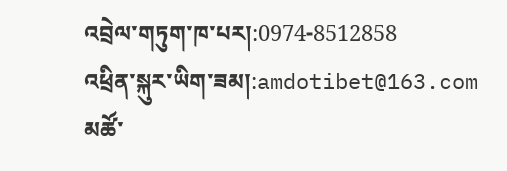འབྲེལ་གཏུག་ཁ་པར།:0974-8512858
འཕྲིན་སྐུར་ཡིག་ཟམ།:amdotibet@163.com
མཚོ་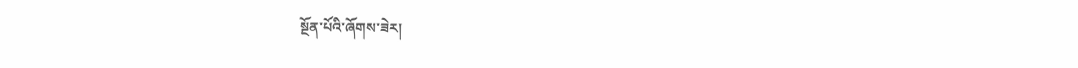སྔོན་པོའི་ཞོགས་ཟེར།